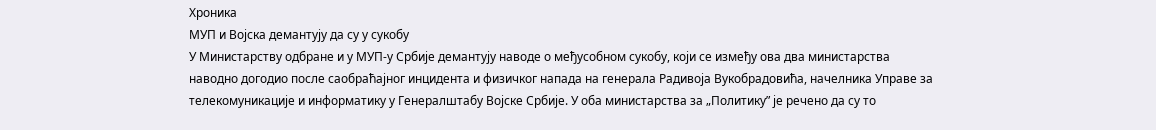Хроника
МУП и Војска демантују да су у сукобу
У Министарству одбране и у МУП-у Србије демантују наводе о међусобном сукобу, који се између ова два министарства наводно догодио после саобраћајног инцидента и физичког напада на генерала Радивоја Вукобрадовића, начелника Управе за телекомуникације и информатику у Генералштабу Војске Србије. У оба министарства за „Политику” је речено да су то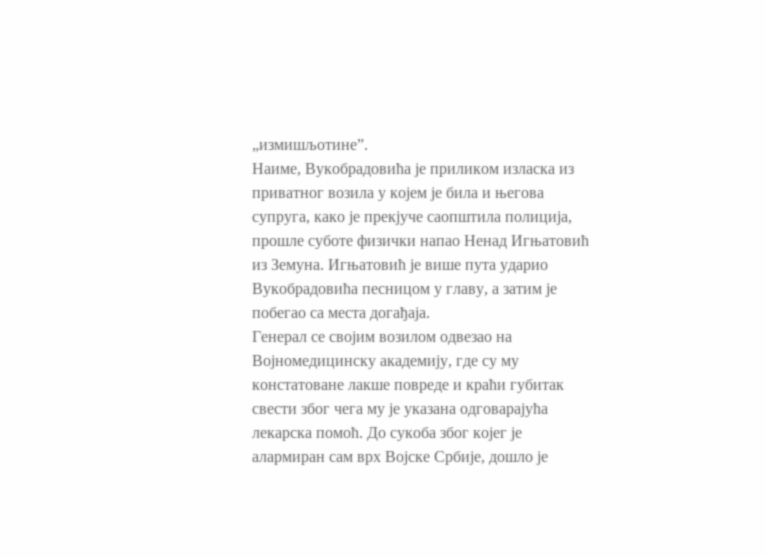„измишљотине”.
Наиме, Вукобрадовића је приликом изласка из приватног возила у којем је била и његова супруга, како је прекјуче саопштила полиција, прошле суботе физички напао Ненад Игњатовић из Земуна. Игњатовић је више пута ударио Вукобрадовића песницом у главу, а затим је побегао са места догађаја.
Генерал се својим возилом одвезао на Војномедицинску академију, где су му констатоване лакше повреде и краћи губитак свести због чега му је указана одговарајућа лекарска помоћ. До сукоба због којег је алармиран сам врх Војске Србије, дошло је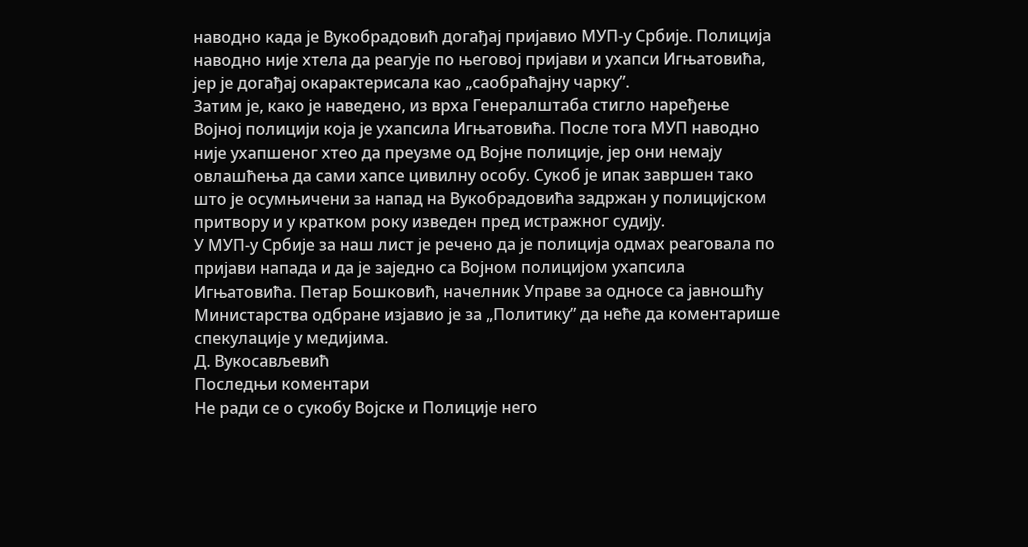наводно када је Вукобрадовић догађај пријавио МУП-у Србије. Полиција наводно није хтела да реагује по његовој пријави и ухапси Игњатовића, јер је догађај окарактерисала као „саобраћајну чарку”.
Затим је, како је наведено, из врха Генералштаба стигло наређење Војној полицији која је ухапсила Игњатовића. После тога МУП наводно није ухапшеног хтео да преузме од Војне полиције, јер они немају овлашћења да сами хапсе цивилну особу. Сукоб је ипак завршен тако што је осумњичени за напад на Вукобрадовића задржан у полицијском притвору и у кратком року изведен пред истражног судију.
У МУП-у Србије за наш лист је речено да је полиција одмах реаговала по пријави напада и да је заједно са Војном полицијом ухапсила Игњатовића. Петар Бошковић, начелник Управе за односе са јавношћу Министарства одбране изјавио је за „Политику” да неће да коментарише спекулације у медијима.
Д. Вукосављевић
Последњи коментари
Не ради се о сукобу Војске и Полиције него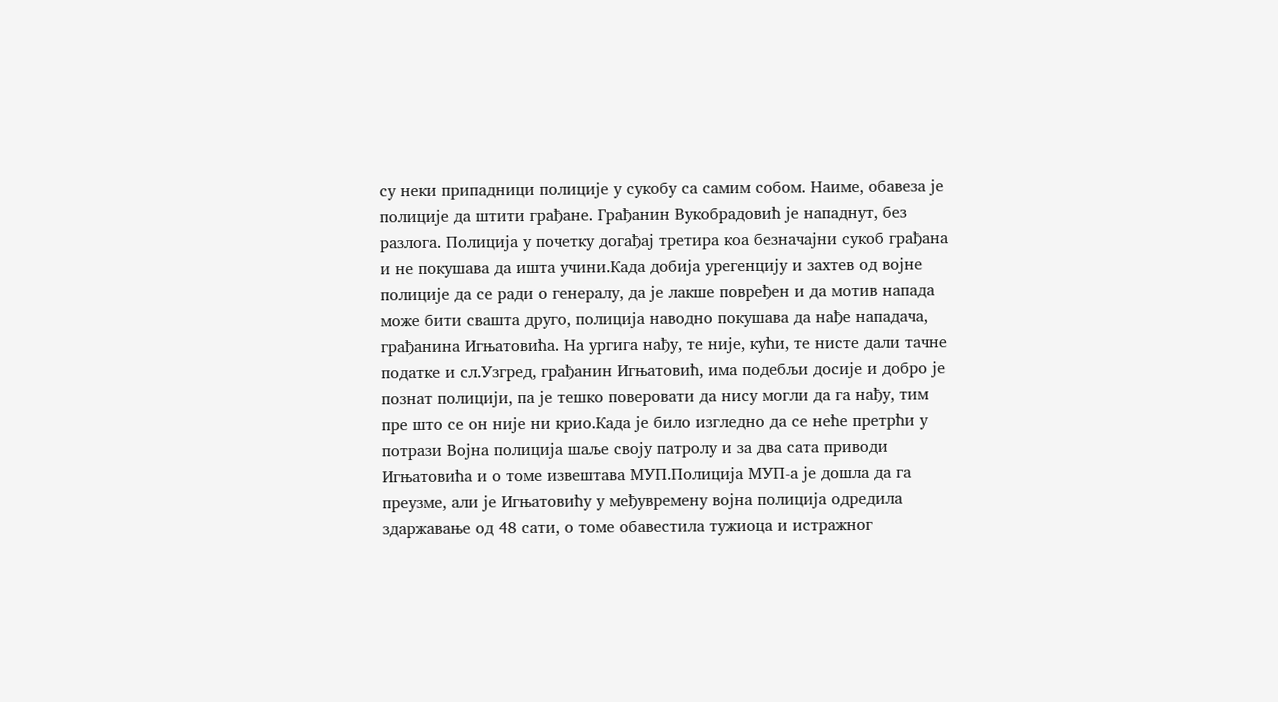су неки припадници полиције у сукобу са самим собом. Наиме, обавеза је полиције да штити грађане. Грађанин Вукобрадовић је нападнут, без разлога. Полиција у почетку догађај третира коа безначајни сукоб грађана и не покушава да ишта учини.Када добија урегенцију и захтев од војне полиције да се ради о генералу, да је лакше повређен и да мотив напада може бити свашта друго, полиција наводно покушава да нађе нападача, грађанина Игњатовића. На ургига нађу, те није, кући, те нисте дали тачне податке и сл.Узгред, грађанин Игњатовић, има подебљи досије и добро је познат полицији, па је тешко поверовати да нису могли да га нађу, тим пре што се он није ни крио.Када је било изгледно да се неће претрћи у потрази Војна полиција шаље своју патролу и за два сата приводи Игњатовића и о томе извештава МУП.Полиција МУП-а је дошла да га преузме, али је Игњатовићу у међувремену војна полиција одредила здаржавање од 48 сати, о томе обавестила тужиоца и истражног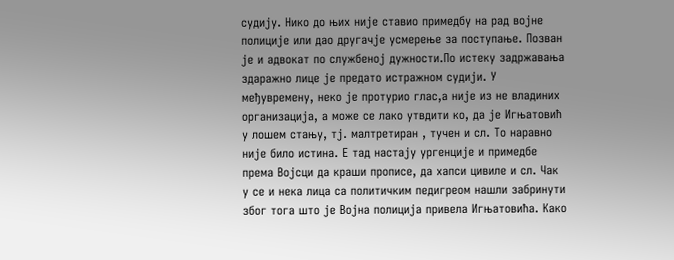судију. Нико до њих није ставио примедбу на рад војне полиције или дао другачје усмерење за поступање. Позван је и адвокат по службеној дужности.По истеку задржавања здаражно лице је предато истражном судији. У међувремену, неко је протурио глас,а није из не владиних организација, а може се лако утвдити ко, да је Игњатовић у лошем стању, тј. малтретиран , тучен и сл. То наравно није било истина. Е тад настају ургенције и примедбе према Војсци да краши прописе, да хапси цивиле и сл. Чак у се и нека лица са политичким педигреом нашли забринути због тога што је Војна полиција привела Игњатовића. Како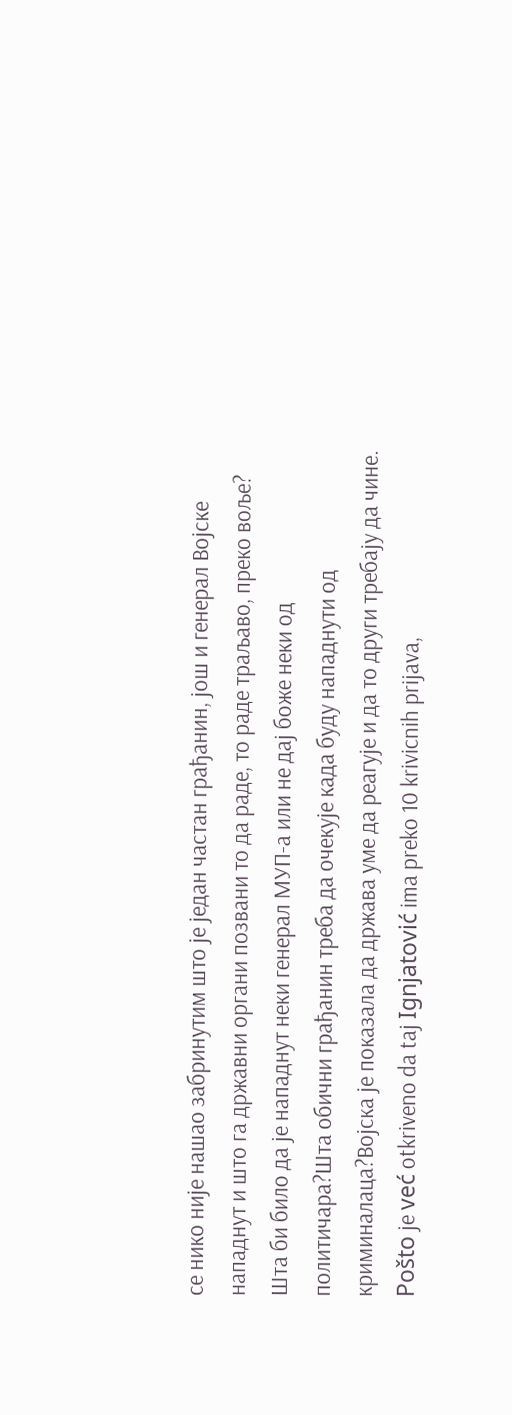се нико није нашао забринутим што је један частан грађанин, још и генерал Војске нападнут и што га државни органи позвани то да раде, то раде траљаво, преко воље? Шта би било да је нападнут неки генерал МУП-а или не дај боже неки од политичара?Шта обични грађанин треба да очекује када буду нападнути од криминалаца?Војска је показала да држава уме да реагује и да то други требају да чине.
Pošto je već otkriveno da taj Ignjatović ima preko 10 krivicnih prijava,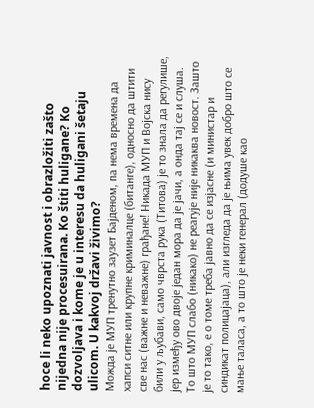hoce li neko upoznati javnost i obrazložiti zašto nijedna nije procesuirana. Ko štiti huligane? Ko dozvoljava i kome je u interesu da huligani šetaju ulicom. U kakvoj državi živimo?
Можда је МУП тренутно заузет Бајденом, па нема времена да хапси ситне или крупне криминалце (битанге), односно да штити све нас (важне и неважне) грађане! Никада МУП и Војска нису били у љубави, само чврста рука (Титова) је то знала да регулише, јер између ово двоје један мора да је јачи, а онда тај се и слуша.
То што МУП слабо (никако) не реагује није никаква новост. Зашто је то тако, е о томе треба јавно да се изјасне (и министар и синдикат полицајаца), али изгледа да је њима увек добро што се мање таласа, а то што је неки генерал (додуше као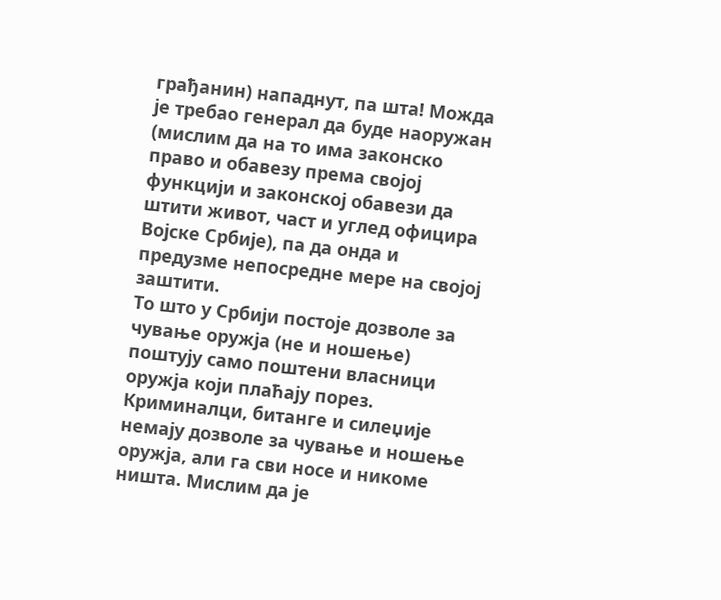грађанин) нападнут, па шта! Можда је требао генерал да буде наоружан (мислим да на то има законско право и обавезу према својој функцији и законској обавези да штити живот, част и углед официра Војске Србије), па да онда и предузме непосредне мере на својој заштити.
То што у Србији постоје дозволе за чување оружја (не и ношење) поштују само поштени власници оружја који плаћају порез. Криминалци, битанге и силеџије немају дозволе за чување и ношење оружја, али га сви носе и никоме ништа. Мислим да је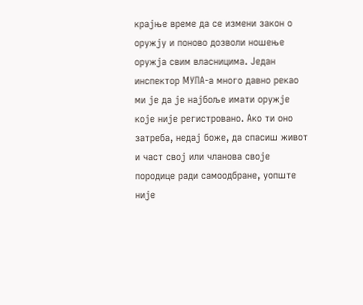крајње време да се измени закон о оружју и поново дозволи ношење оружја свим власницима. Један инспектор МУПА-а много давно рекао ми је да је најбоље имати оружје које није регистровано. Ако ти оно затреба, недај боже, да спасиш живот и част свој или чланова своје породице ради самоодбране, уопште није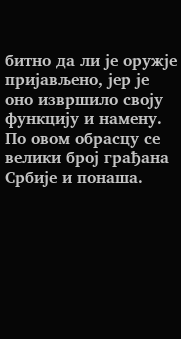битно да ли је оружје пријављено, јер је оно извршило своју функцију и намену. По овом обрасцу се велики број грађана Србије и понаша.